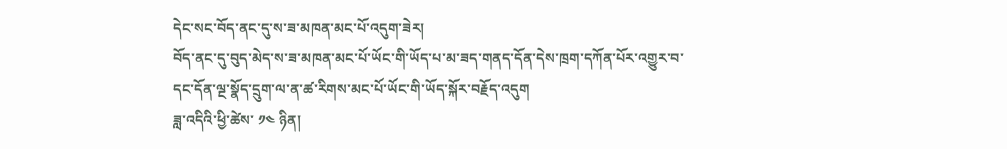དེང་སང་བོད་ནང་དུ་ས་ཟ་མཁན་མང་པོ་འདུག་ཟེར།
བོད་ནང་དུ་བུད་མེད་ས་ཟ་མཁན་མང་པོ་ཡོང་གི་ཡོད་པ་མ་ཟད་གནད་དོན་དེས་ཁྲག་དཀོན་པོར་འགྱུར་བ་དང་དོན་ལྔ་སྣོད་དྲུག་ལ་ན་ཚ་རིགས་མང་པོ་ཡོང་གི་ཡོད་སྐོར་བརྗོད་འདུག
ཟླ་འདིའི་ཕྱི་ཚེས་ ༡༤ ཉིན།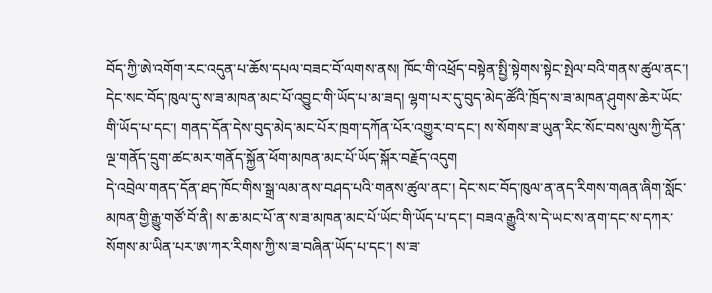བོད་ཀྱི་ཨེ་འགོག་རང་འདུན་པ་ཆོས་དཔལ་བཟང་བོ་ལགས་ནས། ཁོང་གི་འཕྲོད་བསྟེན་སྤྱི་སྟེགས་སྟེང་སྤེལ་བའི་གནས་ཚུལ་ནང་། དེང་སང་བོད་ཁུལ་དུ་ས་ཟ་མཁན་མང་པོ་འབྱུང་གི་ཡོད་པ་མ་ཟད། ལྷག་པར་དུ་བུད་མེད་ཚོའི་ཁྲོད་ས་ཟ་མཁན་ཤུགས་ཆེར་ཡོང་གི་ཡོད་པ་དང་། གནད་དོན་དེས་བུད་མེད་མང་པོར་ཁྲག་དཀོན་པོར་འགྱུར་བ་དང་། ས་སོགས་ཟ་ཡུན་རིང་སོང་བས་ལུས་ཀྱི་དོན་ལྔ་གནོད་དྲུག་ཚང་མར་གནོད་སྐྱོན་ཕོག་མཁན་མང་པོ་ཡོད་སྐོར་བརྗོད་འདུག
དེ་འབྲེལ་གནད་དོན་ཐད་ཁོང་གིས་སྒྲ་ལམ་ནས་བཤད་པའི་གནས་ཚུལ་ནང་། དེང་སང་བོད་ཁུལ་ན་ནད་རིགས་གཞན་ཞིག་སློང་མཁན་གྱི་རྒྱུ་གཙོ་བོ་ནི། ས་ཆ་མང་པོ་ན་ས་ཟ་མཁན་མང་པོ་ཡོང་གི་ཡོད་པ་དང་། བཟའ་རྒྱུའི་ས་དེ་ཡང་ས་ནག་དང་ས་དཀར་སོགས་མ་ཡིན་པར་ཨ་ཀར་རིགས་ཀྱི་ས་ཟ་བཞིན་ཡོད་པ་དང་། ས་ཟ་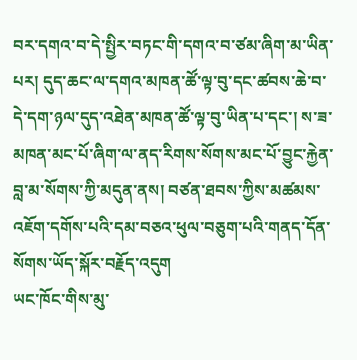བར་དགའ་བ་དེ་སྤྱིར་བཏང་གི་དགའ་བ་ཙམ་ཞིག་མ་ཡིན་པར། དུད་ཆང་ལ་དགའ་མཁན་ཚོ་ལྟ་བུ་དང་ཚབས་ཆེ་བ་དེ་དག་ཉལ་དུད་འཐེན་མཁན་ཚོ་ལྟ་བུ་ཡིན་པ་དང་། ས་ཟ་མཁན་མང་པོ་ཞིག་ལ་ནད་རིགས་སོགས་མང་པོ་བྱུང་རྐྱེན་བླ་མ་སོགས་ཀྱི་མདུན་ནས། བཙན་ཐབས་ཀྱིས་མཚམས་འཇོག་དགོས་པའི་དམ་བཅའ་ཕུལ་བཅུག་པའི་གནད་དོན་སོགས་ཡོད་སྐོར་བརྗོད་འདུག
ཡང་ཁོང་གིས་མུ་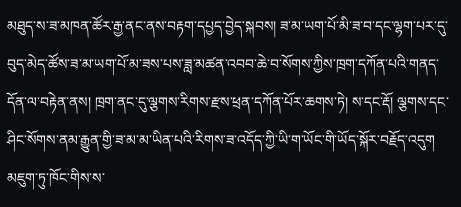མཐུད་ས་ཟ་མཁན་ཚོར་རྒྱ་ནང་ནས་བརྟག་དཔྱད་བྱེད་སྐབས། ཟ་མ་ཡག་པོ་མི་ཟ་བ་དང་ལྷག་པར་དུ་བུད་མེད་ཚོས་ཟ་མ་ཡག་པོ་མ་ཟས་པས་ཟླ་མཚན་འབབ་ཆེ་བ་སོགས་ཀྱིས་ཁྲག་དཀོན་པའི་གནད་དོན་ལ་བརྟེན་ནས། ཁྲག་ནང་དུ་ལྕགས་རིགས་རྫས་ཕྲན་དཀོན་པོར་ཆགས་ཏེ། ས་དང་རྡོ། ལྕགས་དང་ཤིང་སོགས་ནམ་རྒྱུན་གྱི་ཟ་མ་མ་ཡིན་པའི་རིགས་ཟ་འདོད་ཀྱི་ཡི་ག་ཡོང་གི་ཡོད་སྐོར་བརྗོད་འདུག
མཇུག་ཏུ་ཁོང་གིས་ས་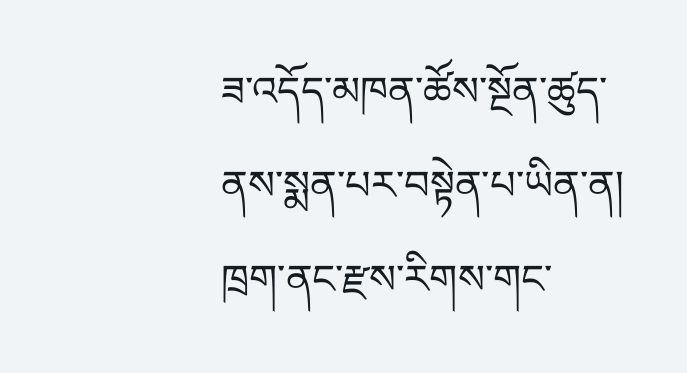ཟ་འདོད་མཁན་ཚོས་སྔོན་ཚུད་ནས་སྨན་པར་བསྟེན་པ་ཡིན་ན། ཁྲག་ནང་རྫས་རིགས་གང་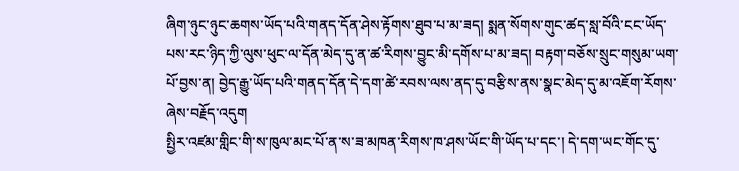ཞིག་ཉུང་ཉུང་ཆགས་ཡོད་པའི་གནད་དོན་ཤེས་རྟོགས་ཐུབ་པ་མ་ཟད། སྨན་སོགས་གུང་ཚད་སླ་བོའི་ངང་ཡོད་པས་རང་ཉིད་ཀྱི་ལུས་ཕུང་ལ་དོན་མེད་དུ་ན་ཚ་རིགས་བྱུང་མི་དགོས་པ་མ་ཟད། བརྟག་བཅོས་སྲུང་གསུམ་ཡག་པོ་བྱས་ན། བྱེད་རྒྱུ་ཡོད་པའི་གནད་དོན་དེ་དག་ཚེ་རབས་ལས་ནད་དུ་བརྩིས་ནས་སྣང་མེད་དུ་མ་འཇོག་རོགས་ཞེས་བརྗོད་འདུག
སྤྱིར་འཛམ་གླིང་གི་ས་ཁུལ་མང་པོ་ན་ས་ཟ་མཁན་རིགས་ཁ་ཤས་ཡོང་གི་ཡོད་པ་དང་། དེ་དག་ཡང་གོང་དུ་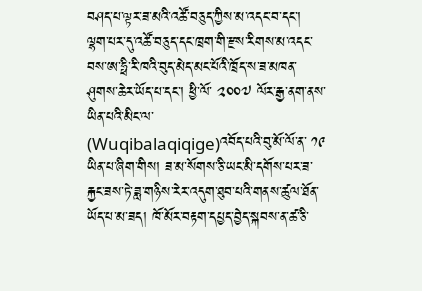བཤད་པ་ལྟར་ཟ་མའི་འཚོ་བཅུད་ཀྱིས་མ་འདང་བ་དང་། ལྷག་པར་དུ་འཚོ་བཅུད་དང་ཁྲག་གི་རྫས་རིགས་མ་འདང་བས་ཨ་ཧྥི་རི་ཁའི་བུད་མེད་མང་པོའི་ཁྲོད་ས་ཟ་མཁན་ཤུགས་ཆེར་ཡོད་པ་དང་། ཕྱི་ལོ་ ༢༠༠༧ ལོར་རྒྱ་ནག་ནས་ཡིན་པའི་མིང་ལ་
(Wuqibalaqiqige)འབོད་པའི་བུ་མོ་ལོ་ན་ ༡༩ ཡིན་པ་ཞིག་གིས། ཟ་མ་སོགས་ཅི་ཡང་མི་དགོས་པར་ཟ་རྐྱང་ཟས་ཏེ་ཟླ་གཉིས་རེར་འདུག་ཐུབ་པའི་གནས་ཚུལ་ཐོན་ཡོད་པ་མ་ཟད། ཁོ་མོར་བརྟག་དཔྱད་བྱེད་སྐབས་ན་ཚ་ཅི་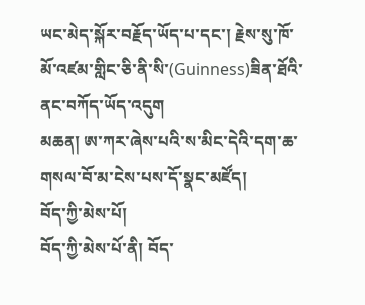ཡང་མེད་སྐོར་བརྗོད་ཡོད་པ་དང་། རྗེས་སུ་ཁོ་མོ་འཛམ་གླིང་ཅི་ནི་སི་(Guinness)ཟིན་ཐོའི་ནང་བཀོད་ཡོད་འདུག
མཆན། ཨ་ཀར་ཞེས་པའི་ས་མིང་དེའི་དག་ཆ་གསལ་བོ་མ་ངེས་པས་དོ་སྣང་མཛོད།
བོད་ཀྱི་མེས་པོ།
བོད་ཀྱི་མེས་པོ་ནི། བོད་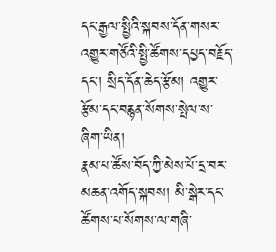དང་རྒྱལ་སྤྱིའི་སྐབས་དོན་གསར་འགྱུར་གཙོའི་སྤྱི་ཚོགས་དཔྱད་བརྗོད་དང་། སྲིད་དོན་ཆེད་རྩོམ། འགྱུར་རྩོམ་དང་བརྙན་སོགས་སྤེལ་ས་ཞིག་ཡིན།
རྣམ་པ་ཚོས་བོད་ཀྱི་མེས་པོ་དྲ་བར་མཆན་འགོད་སྐབས། མི་སྒེར་དང་ཚོགས་པ་སོགས་ལ་གཞི་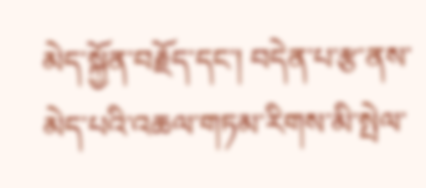མེད་སྐྱོན་བརྗོད་དང་། བདེན་པ་རྩ་ནས་མེད་པའི་འཆལ་གཏམ་རིགས་མི་སྤེལ་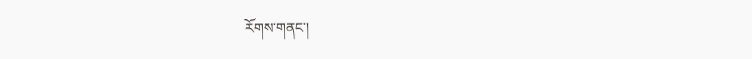རོགས་གནང་།